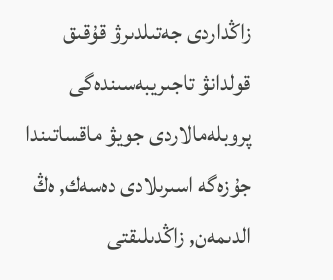زاڭداردى جەتىلدىرۋ قۇقىق قولدانۋ تاجىريبەسىندەگى پروبلەمالاردى جويۋ ماقساتىندا جۇزەگە اسىرىلادى دەسەك, ەڭ الدىمەن, زاڭدىلىقتى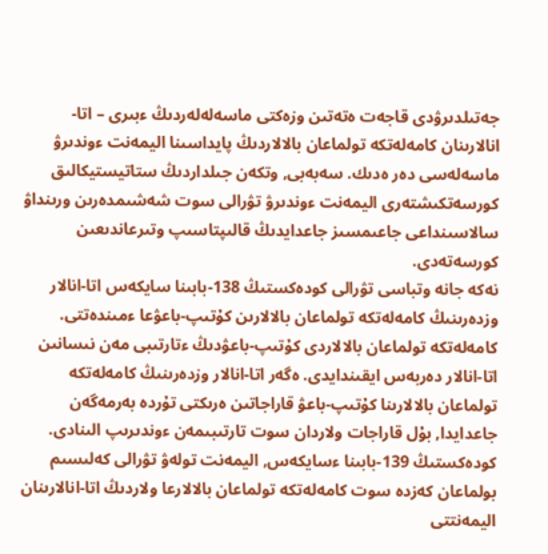جەتىلدىرۋدى قاجەت ەتەتىن وزەكتى ماسەلەلەردىڭ ءبىرى – اتا-انالارىنان كامەلەتكە تولماعان بالالاردىڭ پايداسىنا اليمەنت ءوندىرۋ ماسەلەسى دەر ەدىك. سەبەبى, وتكەن جىلداردىڭ ستاتيستيكالىق كورسەتكىشتەرى اليمەنت ءوندىرۋ تۋرالى سوت شەشىمدەرىن ورىنداۋ سالاسىنداعى جاعىمسىز جاعدايدىڭ قالىپتاسىپ وتىرعاندىعىن كورسەتەدى.
نەكە جانە وتباسى تۋرالى كودەكستىڭ 138-بابىنا سايكەس اتا-انالار وزدەرىنىڭ كامەلەتكە تولماعان بالالارىن كۇتىپ-باعۋعا ءمىندەتتى. كامەلەتكە تولماعان بالالاردى كۇتىپ-باعۋدىڭ ءتارتىبى مەن نىسانىن اتا-انالار دەربەس ايقىندايدى. ەگەر اتا-انالار وزدەرىنىڭ كامەلەتكە تولماعان بالالارىنا كۇتىپ-باعۋ قاراجاتىن ەرىكتى تۇردە بەرمەگەن جاعدايدا, بۇل قاراجات ولاردان سوت تارتىبىمەن ءوندىرىپ الىنادى. كودەكستىڭ 139-بابىنا ءسايكەس, اليمەنت تولەۋ تۋرالى كەلىسىم بولماعان كەزدە سوت كامەلەتكە تولماعان بالالارعا ولاردىڭ اتا-انالارىنان اليمەنتتى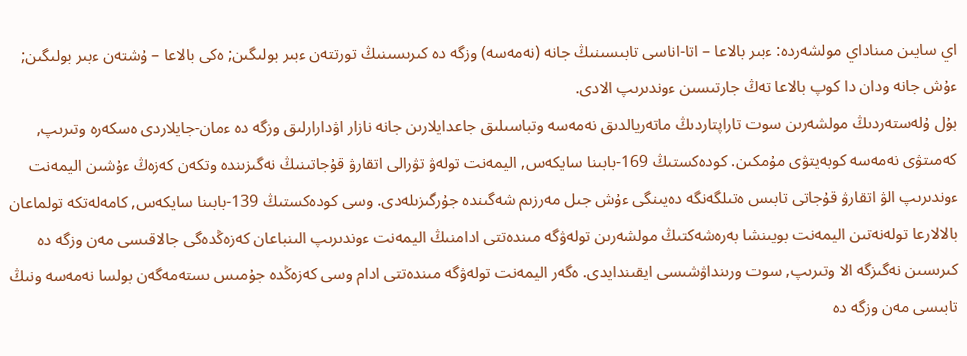اي سايىن مىناداي مولشەردە: ءبىر بالاعا – اتا-اناسى تابىسىنىڭ جانە (نەمەسە) وزگە دە كىرىسىنىڭ تورتتەن ءبىر بولىگىن; ەكى بالاعا – ۇشتەن ءبىر بولىگىن; ءۇش جانە ودان دا كوپ بالاعا تەڭ جارتىسىن ءوندىرىپ الادى.
بۇل ۇلەستەردىڭ مولشەرىن سوت تاراپتاردىڭ ماتەريالدىق نەمەسە وتباسىلىق جاعدايلارىن جانە نازار اۋدارارلىق وزگە دە ءمان-جايلاردى ەسكەرە وتىرىپ, كەمىتۋى نەمەسە كوبەيتۋى مۇمكىن. كودەكستىڭ 169-بابىنا سايكەس, اليمەنت تولەۋ تۋرالى اتقارۋ قۇجاتىنىڭ نەگىزىندە وتكەن كەزەڭ ءۇشىن اليمەنت ءوندىرىپ الۋ اتقارۋ قۇجاتى تابىس ەتىلگەنگە دەيىنگى ءۇش جىل مەرزىم شەگىندە جۇرگىزىلەدى. وسى كودەكستىڭ 139-بابىنا سايكەس, كامەلەتكە تولماعان بالالارعا تولەنەتىن اليمەنت بويىنشا بەرەشەكتىڭ مولشەرىن تولەۋگە مىندەتتى ادامنىڭ اليمەنت ءوندىرىپ الىنباعان كەزەڭدەگى جالاقىسى مەن وزگە دە كىرىسىن نەگىزگە الا وتىرىپ, سوت ورىنداۋشىسى ايقىندايدى. ەگەر اليمەنت تولەۋگە مىندەتتى ادام وسى كەزەڭدە جۇمىس ىستەمەگەن بولسا نەمەسە ونىڭ تابىسى مەن وزگە دە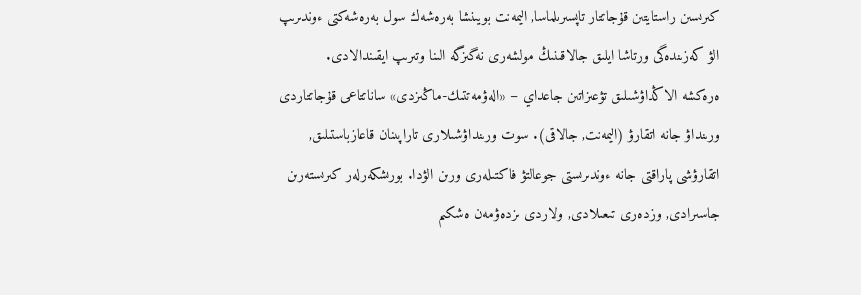كىرىسىن راستايتىن قۇجاتتار تاپسىرىلماسا, اليمەنت بويىنشا بەرەشەك سول بەرەشەكتى ءوندىرىپ الۋ كەزىندەگى ورتاشا ايلىق جالاقىنىڭ مولشەرى نەگىزگە الىنا وتىرىپ ايقىندالادى.
ەرەكشە الاڭداۋشىلىق تۋعىزاتىن جاعداي – «الەۋمەتتىك-ماڭىزدى» ساناتتاعى قۇجاتتاردى ورىنداۋ جانە اتقارۋ (اليمەنت, جالاقى). سوت ورىنداۋشىلارى تاراپىنان قاعازباستىلىق, اتقارۋشى پاراقتى جانە ءوندىرىستى جوعالتۋ فاكتىلەرى ورىن الۋدا. بورىشكەرلەر كىرىستەرىن جاسىرادى, وزدەرى تىعىلادى, ولاردى ىزدەۋمەن ەشكىم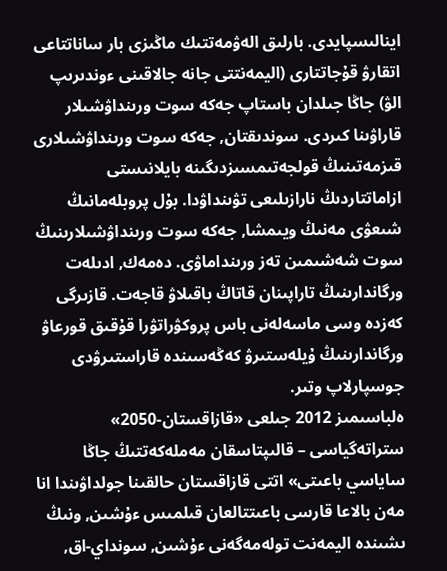اينالىسپايدى. بارلىق الەۋمەتتىك ماڭىزى بار ساناتتاعى اتقارۋ قۇجاتتارى (اليمەنتتى جانە جالاقىنى ءوندىرىپ الۋ) جاڭا جىلدان باستاپ جەكە سوت ورىنداۋشىلار قاراۋىنا كىردى. سوندىقتان, جەكە سوت ورىنداۋشىلارى قىزمەتىنىڭ قولجەتىمسىزدىگىنە بايلانىستى ازاماتتاردىڭ نارازىلىعى تۋىنداۋدا. بۇل پروبلەمانىڭ شىعۋى مەنىڭ ويىمشا, جەكە سوت ورىنداۋشىلارىنىڭ سوت شەشىمىن تەز ورىنداماۋى. دەمەك, ادىلەت ورگاندارىنىڭ تاراپىنان قاتاڭ باقىلاۋ قاجەت. قازىرگى كەزدە وسى ماسەلەنى باس پروكۋراتۋرا قۇقىق قورعاۋ ورگاندارىنىڭ ۇيلەستىرۋ كەڭەسىندە قاراستىرۋدى جوسپارلاپ وتىر.
ەلباسىمىز 2012 جىلعى «قازاقستان-2050» ستراتەگياسى – قالىپتاسقان مەملەكەتتىڭ جاڭا ساياسي باعىتى» اتتى قازاقستان حالقىنا جولداۋىندا انا مەن بالاعا قارسى باعىتتالعان قىلمىس ءۇشىن, ونىڭ ىشىندە اليمەنت تولەمەگەنى ءۇشىن, سونداي-اق,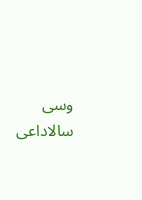وسى سالاداعى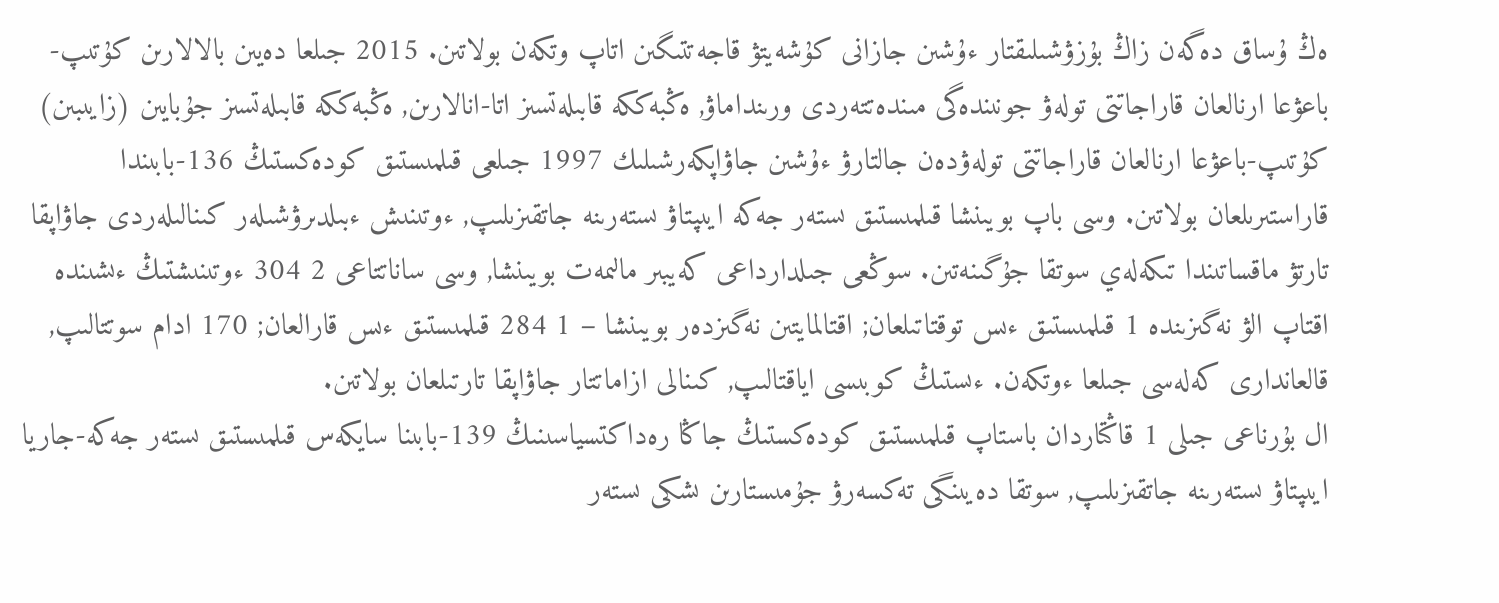ەڭ ۇساق دەگەن زاڭ بۇزۋشىلىقتار ءۇشىن جازانى كۇشەيتۋ قاجەتتىگىن اتاپ وتكەن بولاتىن. 2015 جىلعا دەيىن بالالارىن كۇتىپ-باعۋعا ارنالعان قاراجاتتى تولەۋ جونىندەگى مىندەتتەردى ورىنداماۋ, ەڭبەككە قابىلەتسىز اتا-انالارىن, ەڭبەككە قابىلەتسىز جۇبايىن (زايىبىن) كۇتىپ-باعۋعا ارنالعان قاراجاتتى تولەۋدەن جالتارۋ ءۇشىن جاۋاپكەرشىلىك 1997 جىلعى قىلمىستىق كودەكستىڭ 136-بابىندا قاراستىرىلعان بولاتىن. وسى باپ بويىنشا قىلمىستىق ىستەر جەكە ايىپتاۋ ىستەرىنە جاتقىزىلىپ, ءوتىنىش ءبىلدىرۋشىلەر كىنالىلەردى جاۋاپقا تارتۋ ماقساتىندا تىكەلەي سوتقا جۇگىنەتىن. سوڭعى جىلدارداعى كەيبىر مالىمەت بويىنشا, وسى ساناتتاعى 2 304 ءوتىنىشتىڭ ءىشىندە اقتاپ الۋ نەگىزىندە 1 قىلمىستىق ءىس توقتاتىلعان; اقتالمايتىن نەگىزدەر بويىنشا – 1 284 قىلمىستىق ءىس قارالعان; 170 ادام سوتتالىپ, قالعاندارى كەلەسى جىلعا ءوتكەن. ءىستىڭ كوبىسى اياقتالىپ, كىنالى ازاماتتار جاۋاپقا تارتىلعان بولاتىن.
ال بۇرناعى جىلى 1 قاڭتاردان باستاپ قىلمىستىق كودەكستىڭ جاڭا رەداكتسياسىنىڭ 139-بابىنا سايكەس قىلمىستىق ىستەر جەكە-جاريا ايىپتاۋ ىستەرىنە جاتقىزىلىپ, سوتقا دەيىنگى تەكسەرۋ جۇمىستارىن ىشكى ىستەر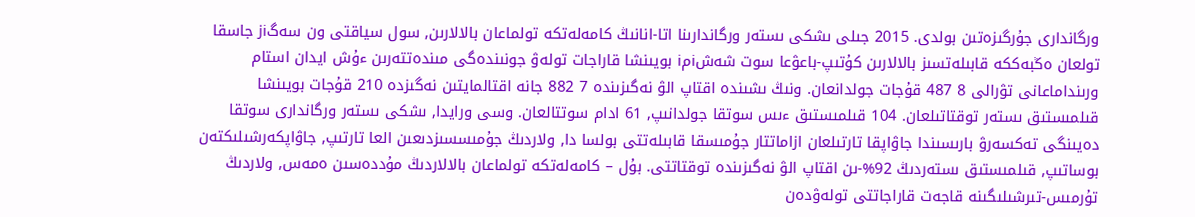ورگاندارى جۇرگىزەتىن بولدى. 2015 جىلى ىشكى ىستەر ورگاندارىنا اتا-انانىڭ كامەلەتكە تولماعان بالالارىن, سول سياقتى ون سەگiز جاسقا تولعان ەڭبەككە قابىلەتسىز بالالارىن كۇتىپ-باعۋعا سوت شەشiمi بويىنشا قاراجات تولەۋ جونىندەگى مىندەتتەرىن ءۇش ايدان استام ورىنداماعانى تۋرالى 8 487 قۇجات جولدانعان. ونىڭ ىشىندە اقتاپ الۋ نەگىزىندە 7 882 جانە اقتالمايتىن نەگىزدە 210 قۇجات بويىنشا قىلمىستىق ىستەر توقتاتىلعان. 104 قىلمىستىق ءىس سوتقا جولدانىپ, 61 ادام سوتتالعان. وسى ورايدا, ىشكى ىستەر ورگاندارى سوتقا دەيىنگى تەكسەرۋ بارىسىندا جاۋاپقا تارتىلعان ازاماتتار جۇمىسقا قابىلەتتى بولسا دا, ولاردىڭ جۇمىسسىزدىعىن العا تارتىپ, جاۋاپكەرشىلىكتەن بوساتىپ, قىلمىستىق ىستەردىڭ 92%-ىن اقتاپ الۋ نەگىزىندە توقتاتتى. بۇل – كامەلەتكە تولماعان بالالاردىڭ مۇددەسىن ەمەس, ولاردىڭ تۇرمىس-تىرشىلىگىنە قاجەت قاراجاتتى تولەۋدەن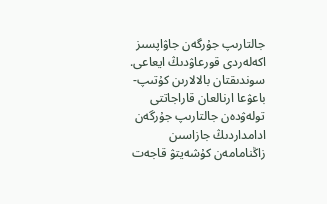جالتارىپ جۇرگەن جاۋاپسىز اكەلەردى قورعاۋدىڭ ايعاعى.
سوندىقتان بالالارىن كۇتىپ-باعۋعا ارنالعان قاراجاتتى تولەۋدەن جالتارىپ جۇرگەن ادامداردىڭ جازاسىن زاڭنامامەن كۇشەيتۋ قاجەت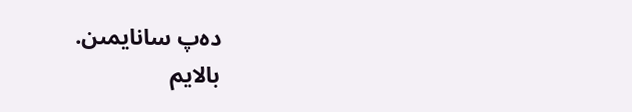دەپ سانايمىن.
بالايم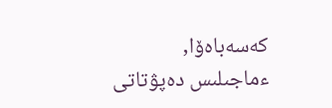كەسەباەۆا,
ءماجىلىس دەپۋتاتى